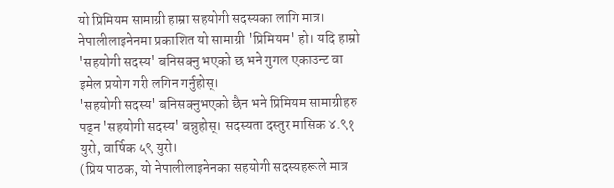यो प्रिमियम सामाग्री हाम्रा सहयोगी सदस्यका लागि मात्र।
नेपालीलाइनेनमा प्रकाशित यो सामाग्री 'प्रिमियम' हो। यदि हाम्रो 'सहयोगी सदस्य' बनिसक्नु भएको छ भने गुगल एकाउन्ट वा इमेल प्रयोग गरी लगिन गर्नुहोस्।
'सहयोगी सदस्य' बनिसक्नुभएको छैन भने प्रिमियम सामाग्रीहरु पढ्न 'सहयोगी सदस्य' बन्नुहोस्। सदस्यता दस्तुर मासिक ४.९१ युरो, वार्षिक ५९ युरो।
(प्रिय पाठक, यो नेपालीलाइनेनका सहयोगी सदस्यहरूले मात्र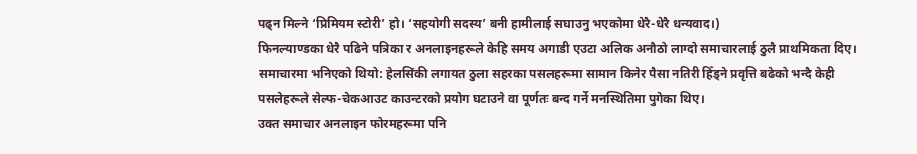पढ्न मिल्ने ‘प्रिमियम स्टोरी’ हो। ‘सहयोगी सदस्य’ बनी हामीलाई सघाउनु भएकोमा धेरै-धेरै धन्यवाद।)
फिनल्याण्डका धेरै पढिने पत्रिका र अनलाइनहरूले केहि समय अगाडी एउटा अलिक अनौठो लाग्दो समाचारलाई ठुलै प्राथमिकता दिए। समाचारमा भनिएको थियो: हेलसिंकी लगायत ठुला सहरका पसलहरूमा सामान किनेर पैसा नतिरी हिँड्ने प्रवृत्ति बढेको भन्दै केही पसलेहरूले सेल्फ-चेकआउट काउन्टरको प्रयोग घटाउने वा पूर्णतः बन्द गर्ने मनस्थितिमा पुगेका थिए।
उक्त समाचार अनलाइन फोरमहरूमा पनि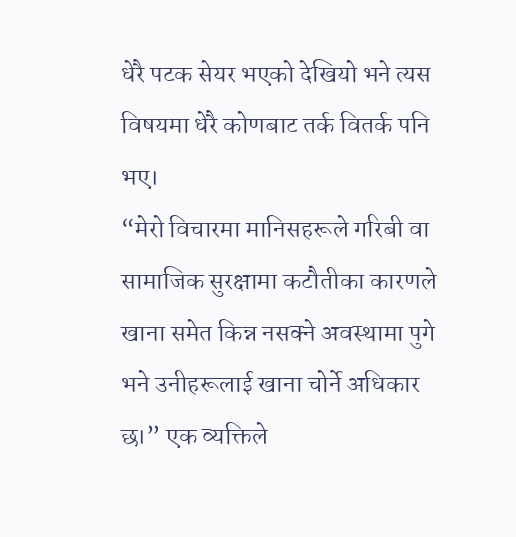धेरै पटक सेयर भएको देखियो भने त्यस विषयमा धेरै कोणबाट तर्क वितर्क पनि भए।
“मेरो विचारमा मानिसहरूले गरिबी वा सामाजिक सुरक्षामा कटौतीका कारणले खाना समेत किन्न नसक्ने अवस्थामा पुगे भने उनीहरूलाई खाना चोर्ने अधिकार छ।” एक व्यक्तिले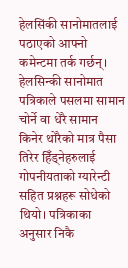हेलसिंकी सानोमातलाई पठाएको आफ्नो कमेन्टमा तर्क गर्छन्।
हेलसिन्की सानोमात पत्रिकाले पसलमा सामान चोर्ने वा धेरै सामान किनेर थोरैको मात्र पैसा तिरेर हिँड्नेहरुलाई गोपनीयताको ग्यारेन्टी सहित प्रश्नहरू सोधेको थियो। पत्रिकाका अनुसार निकै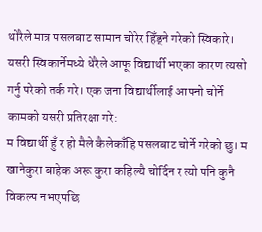थोरैले मात्र पसलबाट सामान चोरेर हिँड्ने गरेको स्विकारे। यसरी स्विकार्नेमध्ये धेरैले आफू विद्यार्थी भएका कारण त्यसो गर्नु परेको तर्क गरे। एक जना विद्यार्थीलाई आफ्नो चोर्ने कामको यसरी प्रतिरक्षा गरे:
म विद्यार्थी हुँ र हो मैले कैलेकाँहि पसलबाट चोर्ने गरेको छु। म खानेकुरा बाहेक अरू कुरा कहिल्यै चोर्दिन र त्यो पनि कुनै विकल्प नभएपछि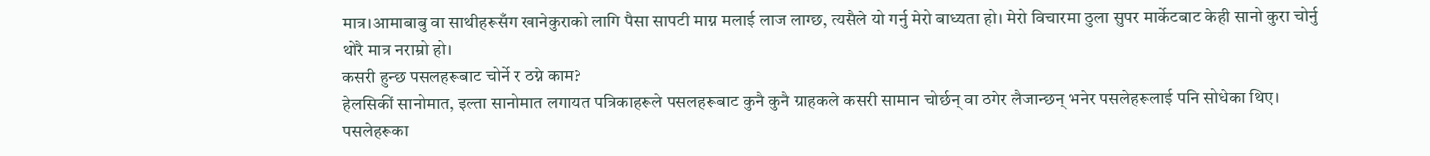मात्र।आमाबाबु वा साथीहरूसँग खानेकुराको लागि पैसा सापटी माग्न मलाई लाज लाग्छ, त्यसैले यो गर्नु मेरो बाध्यता हो। मेरो विचारमा ठुला सुपर मार्केटबाट केही सानो कुरा चोर्नु थोरै मात्र नराम्रो हो।
कसरी हुन्छ पसलहरूबाट चोर्ने र ठग्ने काम?
हेलसिकीं सानोमात, इल्ता सानोमात लगायत पत्रिकाहरूले पसलहरूबाट कुनै कुनै ग्राहकले कसरी सामान चोर्छन् वा ठगेर लैजान्छन् भनेर पसलेहरूलाई पनि सोधेका थिए। पसलेहरूका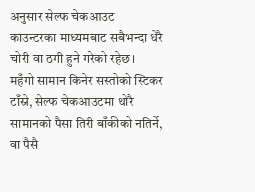अनुसार सेल्फ चेकआउट काउन्टरका माध्यमबाट सबैभन्दा धेरै चोरी वा ठगी हुने गरेको रहेछ।
महँगो सामान किनेर सस्तोको स्टिकर टाँस्ने, सेल्फ चेकआउटमा थोरै सामानको पैसा तिरी बाँकीको नतिर्ने, वा पैसै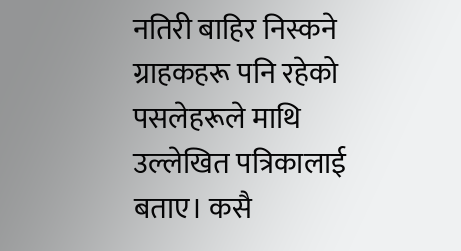नतिरी बाहिर निस्कने ग्राहकहरू पनि रहेको पसलेहरूले माथि उल्लेखित पत्रिकालाई बताए। कसै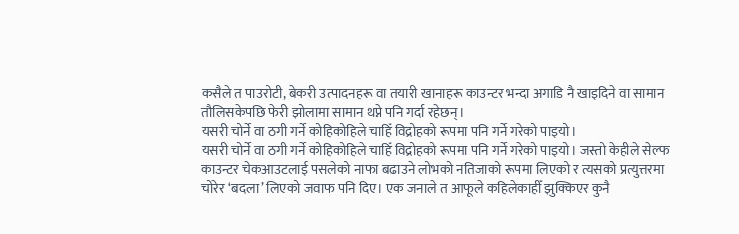कसैले त पाउरोटी, बेकरी उत्पादनहरू वा तयारी खानाहरू काउन्टर भन्दा अगाडि नै खाइदिने वा सामान तौलिसकेपछि फेरी झोलामा सामान थप्ने पनि गर्दा रहेछन्।
यसरी चोर्ने वा ठगी गर्ने कोहिकोहिले चाहिँ विद्रोहको रूपमा पनि गर्ने गरेको पाइयो।
यसरी चोर्ने वा ठगी गर्ने कोहिकोहिले चाहिँ विद्रोहको रूपमा पनि गर्ने गरेको पाइयो। जस्तो केहीले सेल्फ काउन्टर चेकआउटलाई पसलेको नाफा बढाउने लोभको नतिजाको रूपमा लिएको र त्यसको प्रत्युत्तरमा चोरेर ‘बदला’ लिएको जवाफ पनि दिए। एक जनाले त आफूले कहिलेकाहीँ झुक्किएर कुनै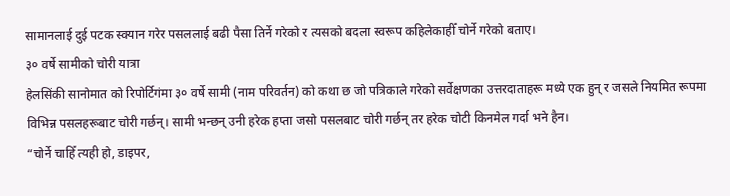सामानलाई दुई पटक स्क्यान गरेर पसललाई बढी पैसा तिर्ने गरेको र त्यसको बदला स्वरूप कहिलेकाहीँ चोर्ने गरेको बताए।
३० वर्षे सामीको चोरी यात्रा
हेलसिंकी सानोमात को रिपोर्टिगंमा ३० वर्षे सामी (नाम परिवर्तन) को कथा छ जो पत्रिकाले गरेको सर्वेक्षणका उत्तरदाताहरू मध्ये एक हुन् र जसले नियमित रूपमा विभिन्न पसलहरूबाट चोरी गर्छन्। सामी भन्छन् उनी हरेक हप्ता जसो पसलबाट चोरी गर्छन् तर हरेक चोटी किनमेल गर्दा भने हैन।
“चोर्ने चाहिँ त्यही हो, डाइपर,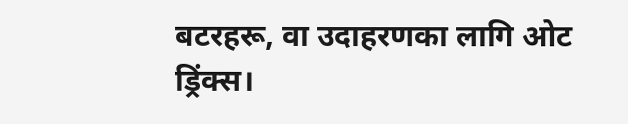बटरहरू, वा उदाहरणका लागि ओट ड्रिंक्स।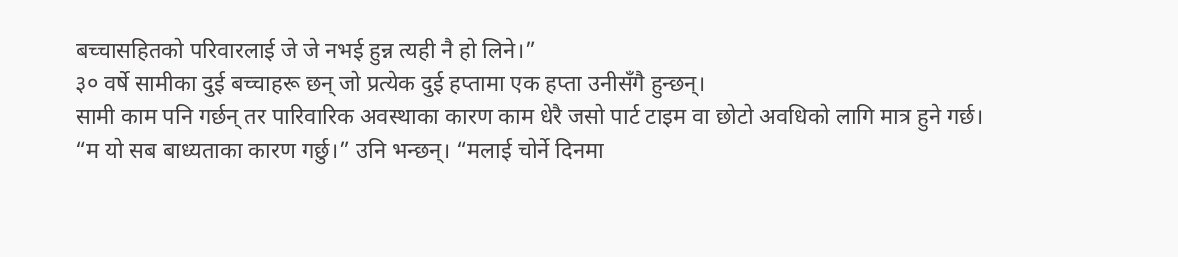बच्चासहितको परिवारलाई जे जे नभई हुन्न त्यही नै हो लिने।”
३० वर्षे सामीका दुई बच्चाहरू छन् जो प्रत्येक दुई हप्तामा एक हप्ता उनीसँगै हुन्छन्।
सामी काम पनि गर्छन् तर पारिवारिक अवस्थाका कारण काम धेरै जसो पार्ट टाइम वा छोटो अवधिको लागि मात्र हुने गर्छ।
“म यो सब बाध्यताका कारण गर्छु।” उनि भन्छन्। “मलाई चोर्ने दिनमा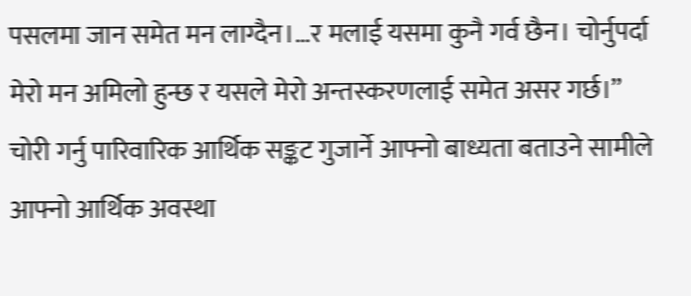पसलमा जान समेत मन लाग्दैन।…र मलाई यसमा कुनै गर्व छैन। चोर्नुपर्दा मेरो मन अमिलो हुन्छ र यसले मेरो अन्तस्करणलाई समेत असर गर्छ।”
चोरी गर्नु पारिवारिक आर्थिक सङ्कट गुजार्ने आफ्नो बाध्यता बताउने सामीले आफ्नो आर्थिक अवस्था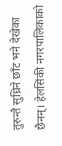तुरुन्तै सुध्रिने छाँट भने देखेका छैनन्। हेलसिंकी नगरपालिकाको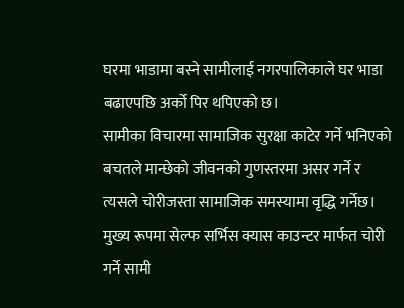घरमा भाडामा बस्ने सामीलाई नगरपालिकाले घर भाडा बढाएपछि अर्को पिर थपिएको छ।
सामीका विचारमा सामाजिक सुरक्षा काटेर गर्ने भनिएको बचतले मान्छेको जीवनको गुणस्तरमा असर गर्ने र त्यसले चोरीजस्ता सामाजिक समस्यामा वृद्धि गर्नेछ।
मुख्य रूपमा सेल्फ सर्भिस क्यास काउन्टर मार्फत चोरी गर्ने सामी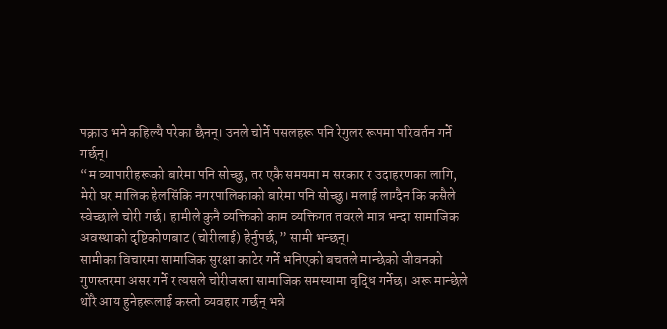पक्राउ भने कहिल्यै परेका छैनन्। उनले चोर्ने पसलहरू पनि रेगुलर रूपमा परिवर्तन गर्ने गर्छन्।
“म व्यापारीहरूको बारेमा पनि सोच्छु, तर एकै समयमा म सरकार र उदाहरणका लागि, मेरो घर मालिक हेलसिंकि नगरपालिकाको बारेमा पनि सोच्छु। मलाई लाग्दैन कि कसैले स्वेच्छाले चोरी गर्छ। हामीले कुनै व्यक्तिको काम व्यक्तिगत तवरले मात्र भन्दा सामाजिक अवस्थाको दृष्टिकोणबाट (चोरीलाई) हेर्नुपर्छ,” सामी भन्छन्।
सामीका विचारमा सामाजिक सुरक्षा काटेर गर्ने भनिएको बचतले मान्छेको जीवनको गुणस्तरमा असर गर्ने र त्यसले चोरीजस्ता सामाजिक समस्यामा वृद्धि गर्नेछ। अरू मान्छेले थोरै आय हुनेहरूलाई कस्तो व्यवहार गर्छन् भन्ने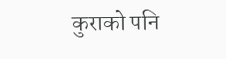कुराको पनि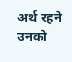अर्थ रहने उनको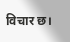विचार छ।